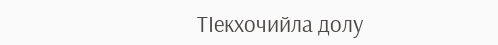ТIекхочийла долу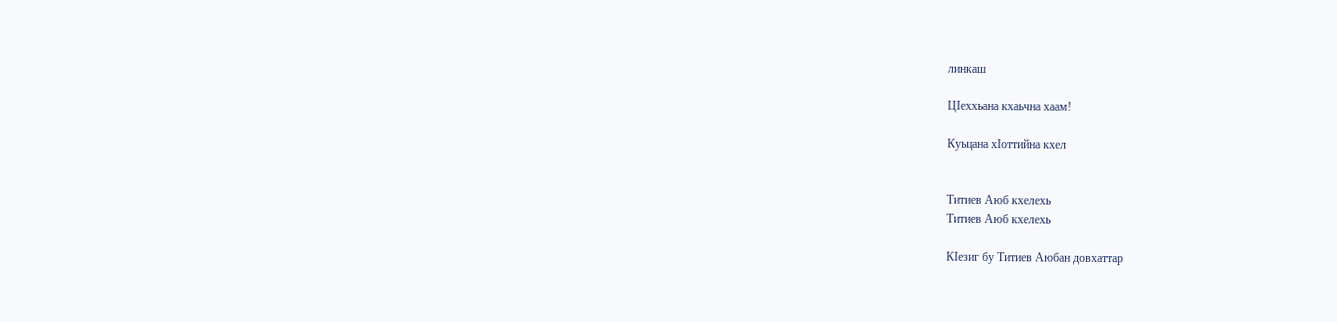линкаш

ЦIеххьана кхаьчна хаам!

Куьцана хIоттийна кхел


Титиев Аюб кхелехь
Титиев Аюб кхелехь

КIезиг бу Титиев Аюбан довхаттар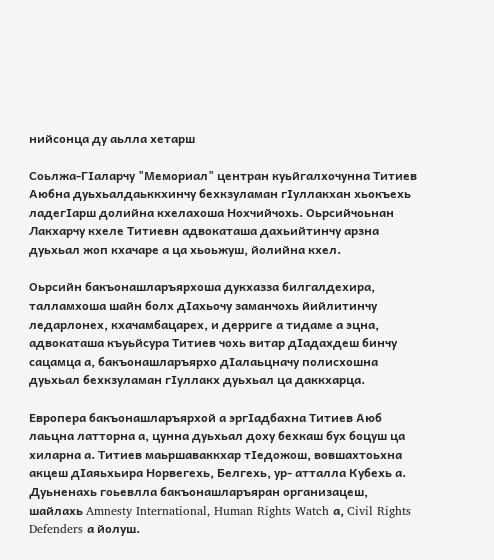нийсонца ду аьлла хетарш

Соьлжа-ГIаларчу "Мемориал" центран куьйгалхочунна Титиев Аюбна дуьхьалдаьккхинчу бехкзуламан гIуллакхан хьокъехь ладегIарш долийна кхелахоша Нохчийчохь. Оьрсийчоьнан Лакхарчу кхеле Титиевн адвокаташа дахьийтинчу арзна дуьхьал жоп кхачаре а ца хьоьжуш, йолийна кхел.

Оьрсийн бакъонашларъярхоша дукхазза билгалдехира, талламхоша шайн болх дIахьочу заманчохь йийлитинчу ледарлонех, кхачамбацарех, и дерриге а тидаме а эцна, адвокаташа къуьйсура Титиев чохь витар дIадахдеш бинчу сацамца а, бакъонашларъярхо дIалаьцначу полисхошна дуьхьал бехкзуламан гIуллакх дуьхьал ца даккхарца.

Европера бакъонашларъярхой а эргIадбахна Титиев Аюб лаьцна латторна а, цунна дуьхьал доху бехкаш бух боцуш ца хиларна а. Титиев маьршаваккхар тIедожош, вовшахтоьхна акцеш дIаяьхьира Норвегехь, Белгехь, ур- атталла Кубехь а. Дуьненахь гоьевлла бакъонашларъяран организацеш, шайлахь Amnesty International, Human Rights Watch а, Civil Rights Defenders а йолуш.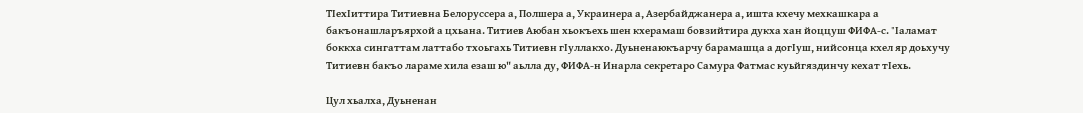ТIехIиттира Титиевна Белоруссера а, Полшера а, Украинера а, Азербайджанера а, ишта кхечу мехкашкара а бакъонашларъярхой а цхьана. Титиев Аюбан хьокъехь шен кхерамаш бовзийтира дукха хан йоццуш ФИФА-с. "Iаламат боккха сингаттам латтабо тхоьгахь Титиевн гIуллакхо. Дуьненаюкъарчу барамашца а догIуш, нийсонца кхел яр доьхучу Титиевн бакъо лараме хила езаш ю" аьлла ду, ФИФА-н Инарла секретаро Самура Фатмас куьйгяздинчу кехат тIехь.

Цул хьалха, Дуьненан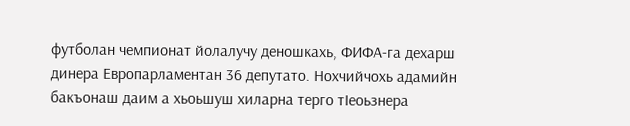футболан чемпионат йолалучу деношкахь, ФИФА-га дехарш динера Европарламентан 36 депутато. Нохчийчохь адамийн бакъонаш даим а хьоьшуш хиларна терго тIеоьзнера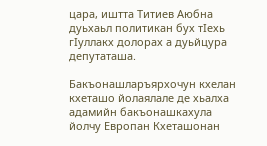цара, иштта Титиев Аюбна дуьхаьл политикан бух тIехь гIуллакх долорах а дуьйцура депутаташа.

Бакъонашларъярхочун кхелан кхеташо йолаялале де хьалха адамийн бакъонашкахула йолчу Европан Кхеташонан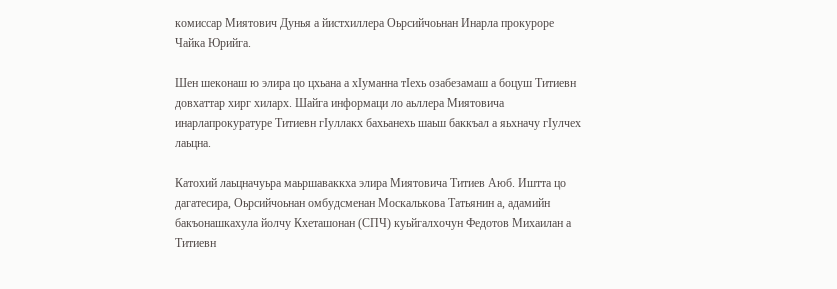комиссар Миятович Дунья а йистхиллера Оьрсийчоьнан Инарла прокуроре Чайка Юрийга.

Шен шеконаш ю элира цо цхьана а хIуманна тIехь озабезамаш а боцуш Титиевн довхаттар хирг хиларх. Шайга информаци ло аьллера Миятовича инарлапрокуратуре Титиевн гIуллакх бахьанехь шаьш баккъал а яьхначу гIулчех лаьцна.

Катохий лаьцначуьра маьршаваккха элира Миятовича Титиев Аюб. Иштта цо дагатесира, Оьрсийчоьнан омбудсменан Москалькова Татьянин а, адамийн бакъонашкахула йолчу Кхеташонан (СПЧ) куьйгалхочун Федотов Михаилан а Титиевн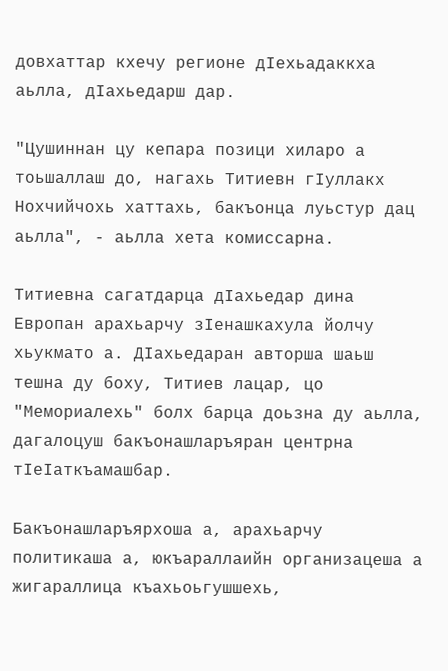довхаттар кхечу регионе дIехьадаккха аьлла, дIахьедарш дар.

"Цушиннан цу кепара позици хиларо а тоьшаллаш до, нагахь Титиевн гIуллакх Нохчийчохь хаттахь, бакъонца луьстур дац аьлла", - аьлла хета комиссарна.

Титиевна сагатдарца дIахьедар дина Европан арахьарчу зIенашкахула йолчу хьукмато а. ДIахьедаран авторша шаьш тешна ду боху, Титиев лацар, цо "Мемориалехь" болх барца доьзна ду аьлла, дагалоцуш бакъонашларъяран центрна тIеIаткъамашбар.

Бакъонашларъярхоша а, арахьарчу политикаша а, юкъараллаийн организацеша а жигараллица къахьоьгушшехь,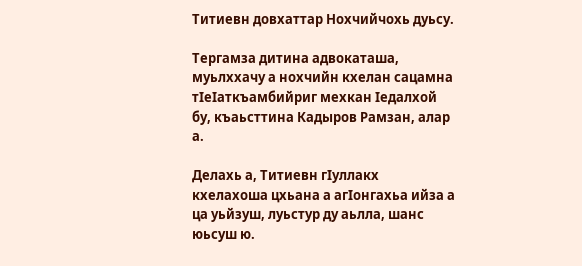Титиевн довхаттар Нохчийчохь дуьсу.

Тергамза дитина адвокаташа, муьлххачу а нохчийн кхелан сацамна тIеIаткъамбийриг мехкан Iедалхой бу, къаьсттина Кадыров Рамзан, алар а.

Делахь а, Титиевн гIуллакх кхелахоша цхьана а агIонгахьа ийза а ца уьйзуш, луьстур ду аьлла, шанс юьсуш ю.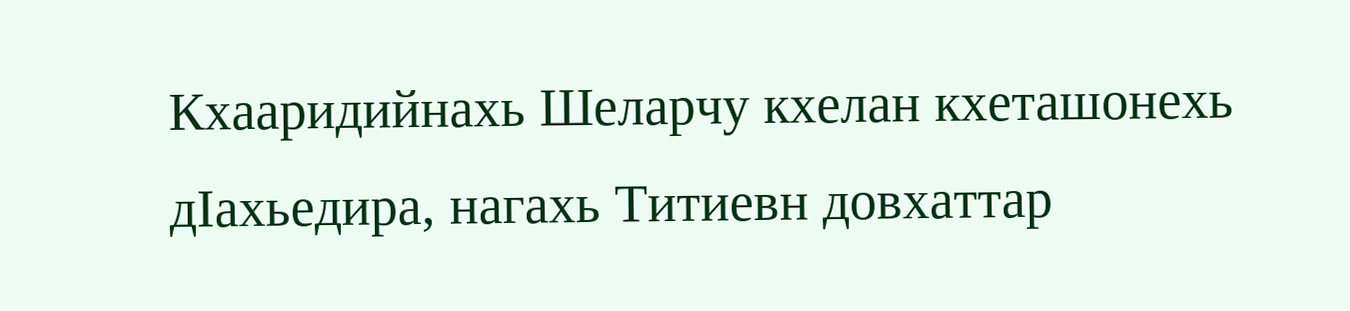Кхааридийнахь Шеларчу кхелан кхеташонехь дIахьедира, нагахь Титиевн довхаттар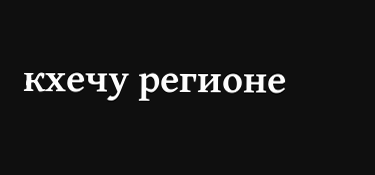кхечу регионе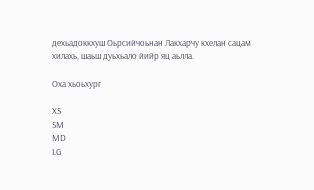дехьадоккхуш Оьрсийчоьнан Лакхарчу кхелан сацам хилахь, шаьш дуьхьало йийр яц аьлла.

Оха хьоьхург

XS
SM
MD
LG